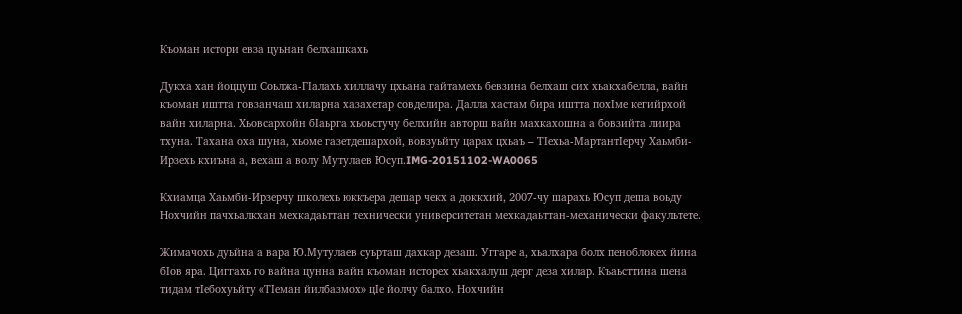Къоман истори евза цуьнан белхашкахь

Дукха хан йоццуш Соьлжа-ГIалахь хиллачу цхьана гайтамехь бевзина белхаш сих хьакхабелла, вайн къоман иштта говзанчаш хиларна хазахетар совделира. Далла хастам бира иштта похIме кегийрхой вайн хиларна. Хьовсархойн бIаьрга хьоьстучу белхийн авторш вайн махкахошна а бовзийта лиира тхуна. Тахана оха шуна, хьоме газетдешархой, вовзуьйту царах цхьаъ – ТIехьа-МартантIерчу Хаьмби-Ирзехь кхиъна а, вехаш а волу Мутулаев Юсуп.IMG-20151102-WA0065

Кхиамца Хаьмби-Ирзерчу школехь юккъера дешар чекх а доккхий, 2007-чу шарахь Юсуп деша воьду Нохчийн пачхьалкхан мехкадаьттан технически университетан мехкадаьттан-механически факультете.

Жимачохь дуьйна а вара Ю.Мутулаев суьрташ дахкар дезаш. Уггаре а, хьалхара болх пеноблокех йина бIов яра. Циггахь го вайна цунна вайн къоман исторех хьакхалуш дерг деза хилар. Къаьсттина шена тидам тIебохуьйту «ТIеман йилбазмох» цIе йолчу балхо. Нохчийн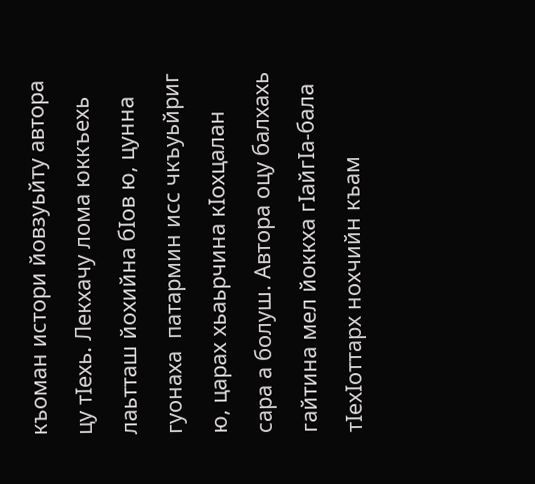къоман истори йовзуьйту автора цу тIехь. Лекхачу лома юккъехь лаьтташ йохийна бIов ю, цунна гуонаха  патармин исс чкъуьйриг ю, царах хьаьрчина кIохцалан сара а болуш. Автора оцу балхахь гайтина мел йоккха гIайгIа-бала тIехIоттарх нохчийн къам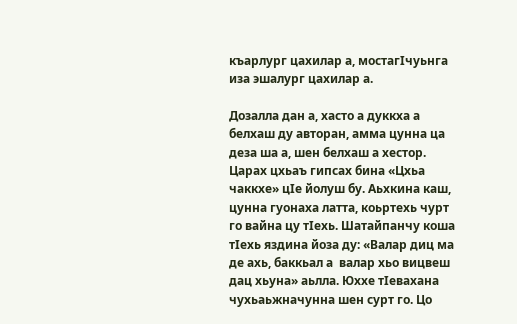къарлург цахилар а, мостагIчуьнга иза эшалург цахилар а.

Дозалла дан а, хасто а дуккха а белхаш ду авторан, амма цунна ца деза ша а, шен белхаш а хестор. Царах цхьаъ гипсах бина «Цхьа чаккхе» цIе йолуш бу. Аьхкина каш, цунна гуонаха латта, коьртехь чурт го вайна цу тIехь. Шатайпанчу коша тIехь яздина йоза ду: «Валар диц ма де ахь, баккьал а  валар хьо вицвеш дац хьуна» аьлла. Юххе тIевахана чухьаьжначунна шен сурт го. Цо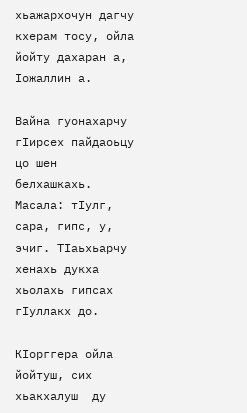хьажархочун дагчу кхерам тосу, ойла йойту дахаран а, Iожаллин а.

Вайна гуонахарчу гIирсех пайдаоьцу цо шен белхашкахь. Масала: тIулг, сара, гипс, у, эчиг. ТIаьхьарчу хенахь дукха хьолахь гипсах гIуллакх до.

КIорггера ойла йойтуш, сих хьакхалуш  ду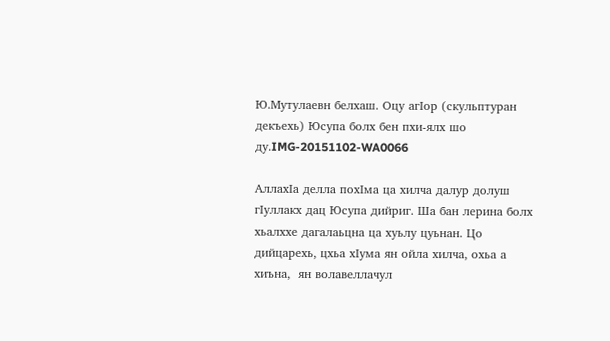Ю.Мутулаевн белхаш. Оцу агIор (скульптуран декъехь) Юсупа болх бен пхи-ялх шо ду.IMG-20151102-WA0066

АллахIа делла похIма ца хилча далур долуш гIуллакх дац Юсупа дийриг. Ша бан лерина болх хьалххе дагалаьцна ца хуьлу цуьнан. Цо дийцарехь, цхьа хIума ян ойла хилча, охьа а хиъна,  ян волавеллачул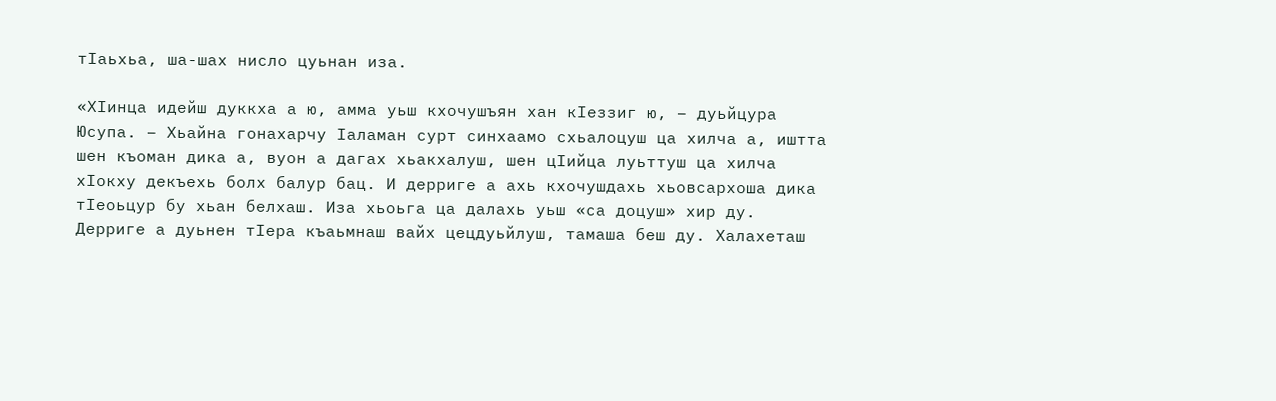тIаьхьа, ша-шах нисло цуьнан иза.

«ХIинца идейш дуккха а ю, амма уьш кхочушъян хан кIеззиг ю, – дуьйцура Юсупа. – Хьайна гонахарчу Iаламан сурт синхаамо схьалоцуш ца хилча а, иштта шен къоман дика а, вуон а дагах хьакхалуш, шен цIийца луьттуш ца хилча хIокху декъехь болх балур бац. И дерриге а ахь кхочушдахь хьовсархоша дика тIеоьцур бу хьан белхаш. Иза хьоьга ца далахь уьш «са доцуш» хир ду. Дерриге а дуьнен тIера къаьмнаш вайх цецдуьйлуш, тамаша беш ду. Халахеташ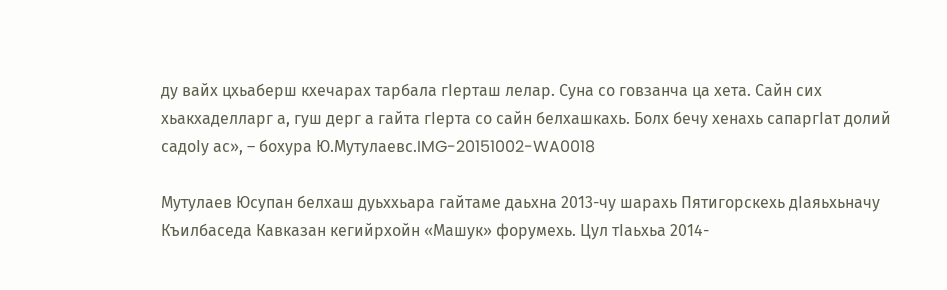ду вайх цхьаберш кхечарах тарбала гIерташ лелар. Суна со говзанча ца хета. Сайн сих хьакхаделларг а, гуш дерг а гайта гIерта со сайн белхашкахь. Болх бечу хенахь сапаргIат долий садоIу ас», – бохура Ю.Мутулаевс.IMG-20151002-WA0018

Мутулаев Юсупан белхаш дуьххьара гайтаме даьхна 2013-чу шарахь Пятигорскехь дIаяьхьначу Къилбаседа Кавказан кегийрхойн «Машук» форумехь. Цул тIаьхьа 2014-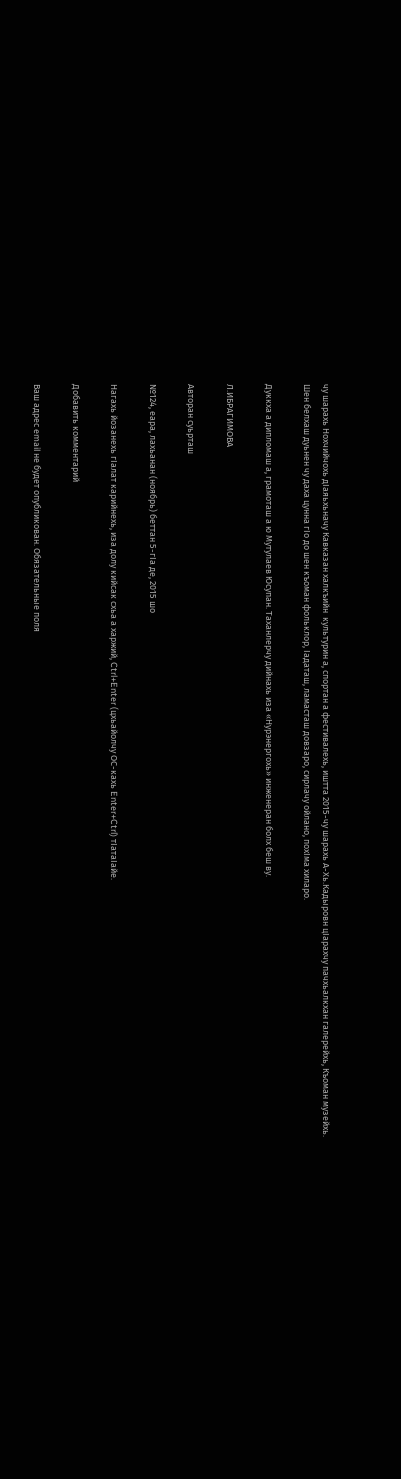чу шарахь Нохчийчохь дIаяьхьначу Кавказан халкъийн  культурин а, спортан а фестивалехь, иштта 2015-чу шарахь А-Хь.Кадыровн цIарахчу пачхьалкхан галерейхь, Къоман музейхь. Шен белхаш дуьнен чу даха цунна гIо до шен къоман фольклор, Iадаташ, ламасташ довзаро, сирлачу ойлано, похIма хиларо.

Дуккха а дипломаш а, грамоташ а ю Мутулаев Юсупан. Таханлерчу дийнахь иза «Нурэнергохь» инженеран болх беш ву.

Л.ИБРАГИМОВА

Авторан суьрташ

№124, еара, лахьанан (ноябрь) беттан 5-гIа де, 2015 шо

Нагахь йозанехь гIалат карийнехь, иза долу кийсак схьа а харжий, Ctrl+Enter (цхьайолчу ОС-кахь Enter+Ctrl) тIатаIайе.

Добавить комментарий

Ваш адрес email не будет опубликован. Обязательные поля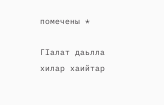помечены *

ГIалат даьлла хилар хаийтар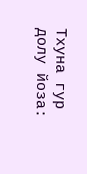Тхуна гур долу йоза: